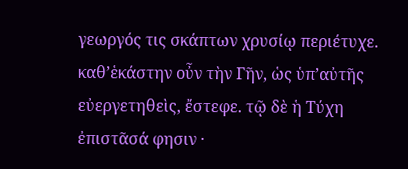γεωργός τις σκάπτων χρυσίῳ περιέτυχε. καθ’ἑκάστην οὖν τὴν Γῆν, ὡς ὑπ’αὐτῆς εὐεργετηθεὶς, ἔστεφε. τῷ δὲ ἡ Τύχη ἐπιστᾶσά φησιν ·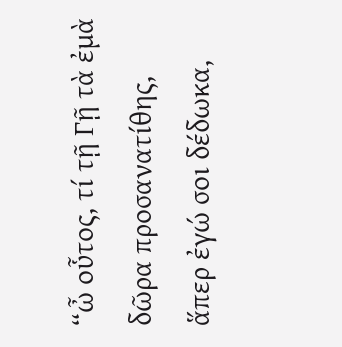“ὦ οὗτος, τί τῇ Γῇ τὰ ἐμὰ δῶρα προσανατίθης, ἅπερ ἐγώ σοι δέδωκα,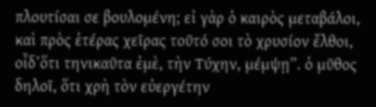πλουτίσαι σε βουλομένη; εἰ γὰρ ὁ καιρὸς μεταβάλοι, καὶ πρὸς ἑτέρας χεῖρας τοῦτό σοι τὸ χρυσίον ἔλθοι, οἶδ’ὅτι τηνικαῦτα ἐμὲ, τὴν Τύχην, μέμψῃ”. ὁ μῦθος δηλοῖ, ὅτι χρὴ τὸν εὐεργέτην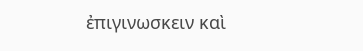ἐπιγινωσκειν καὶ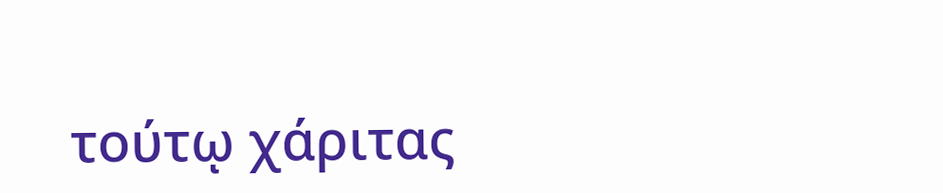τούτῳ χάριτας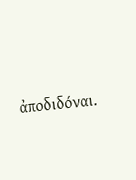ἀποδιδόναι.